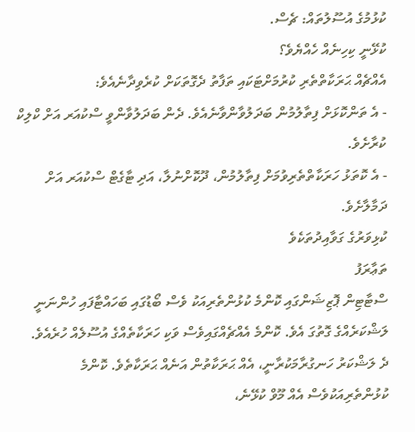ކުޅުމުގެ އުސޫލުތައް: ޗެސް.
ކުޅޭނީ ކިހިނެއް ހެއްޔެވެ؟
އެއްޗެއް ޙަރަކާތްތެރި ކުރުމަށްޓަކައި ތަފާތު ދެގޮތަކަށް ކުރެވިދާނެއެވެ:
- އެ ތަންކޮޅަށް ފިތާލުމުން ބަދަލުވާންވާނެއެވެ. ދެން ބަދަލުވާންވީ ސްކުއަރ އަށް ކްލިކް ކުރާށެވެ.
- އެ ކޮތަޅު ހަރަކާތްތެރިވުމަށް ފިތާލުމުން، ދޫކޮށްނުލާ، އަދި ޓާގެޓް ސްކުއަރ އަށް ދަމާލާށެވެ.
ކުޅިވަރުގެ ގަވާއިދުތަކެވެ
ތަޢާރަފު
ސްޓާޓިން ޕޮޒިޝަންގައި ކޮންމެ ކުޅުންތެރިއަކު ވެސް ބޯޑުގައި ބަހައްޓާފައި ހުންނަނީ ލަޝްކަރެއްގެ ގޮތުގަ އެވެ. ކޮންމެ އެއްޗެއްގައިވެސް ވަކި ހަރަކާތެއްގެ އުސޫލެއް ހުރެއެވެ.
ދެ ލަޝްކަރު ހަނގުރާމަކުރާނީ، އެއް ޙަރަކާތުން އަނެއް ޙަރަކާތެވެ. ކޮންމެ ކުޅުންތެރިއަކުވެސް އެއް މޫވް ކުޅޭނެ،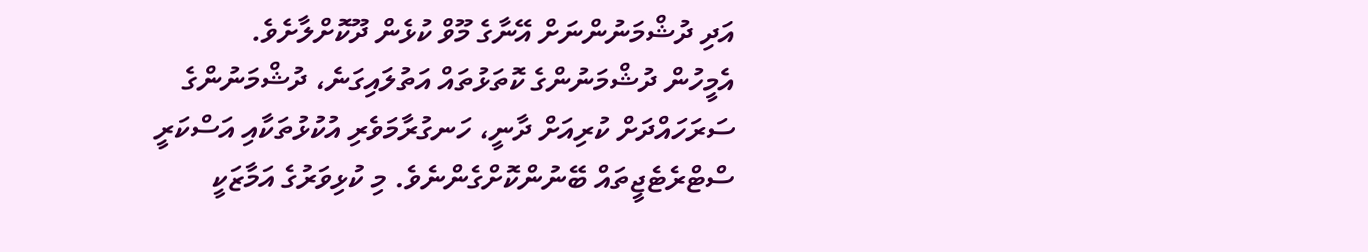އަދި ދުޝްމަނުންނަށް އޭނާގެ މޫވް ކުޅެން ދޫކޮށްލާށެވެ.
އެމީހުން ދުޝްމަނުންގެ ކޮތަޅުތައް އަތުލައިގަނެ، ދުޝްމަނުންގެ ސަރަހައްދަށް ކުރިއަށް ދާނީ، ހަނގުރާމަވެރި އުކުޅުތަކާއި އަސްކަރީ ސްޓްރެޓެޖީތައް ބޭނުންކޮށްގެންނެވެ. މި ކުޅިވަރުގެ އަމާޒަކީ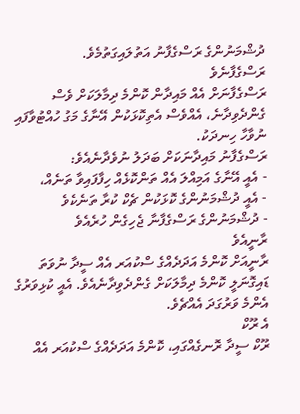ދުޝްމަނުންގެ ރަސްގެފާނު އަތުލައިގަތުމެވެ.
ރަސްގެފާނެވެ
ރަސްގެފާނަށް އެއް މައިދާން ކޮންމެ ދިމާލަކަށް ވެސް ގެންދެވިދާނެ، އެއްވެސް އެތިކޮޅަކުން އޭނާގެ މަގު ހުއްޓުވާފައި ނުވާހާ ހިނދަކު.
ރަސްގެފާނު މައިދާނަކަށް ބަދަލު ނުވެދާނެއެވެ:
- އެއީ އޭނާގެ އަމިއްލަ އެއް ތަންކޮޅެއް ހިފާފައިވާ ތަނެއް،
- އެއީ ދުޝްމަނުންގެ ކޮޅަކުން ޗެކް ކުރާ ތަނެކެވެ
- ދުޝްމަނުންގެ ރަސްގެފާނާ ޖެހިގެން ހުރެއެވެ
ރާނީއެވެ
ރާނީއަށް ކޮންމެ އަދަދެއްގެ ސްކުއަރ އެއް ސީދާ ނުވަތަ ޑައިގޮނަލީ ކޮންމެ ދިމާލަކަށް ގެންދެވިދާނެއެވެ. އެއީ ކުޅިވަރުގެ އެންމެ ވަރުގަދަ އެއްޗެވެ.
އެ ރޫކް
ރޫކް ސީދާ ރޮނގެއްގައި، ކޮންމެ އަދަދެއްގެ ސްކުއަރ އެއް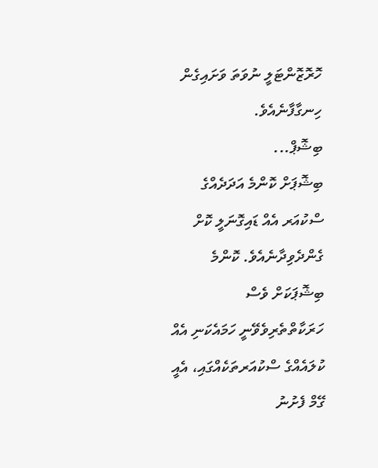ހޮރޮޒޮންޓަލީ ނުވަތަ ވަށައިގެން ހިނގާފާނެއެވެ.
ބިޝޮޕް...
ބިޝޮޕަށް ކޮންމެ އަދަދެއްގެ ސްކުއަރ އެއް ޑައިގޮނަލީ ކޮށް ގެންދެވިދާނެއެވެ. ކޮންމެ ބިޝޮޕަކަށް ވެސް ހަރަކާތްތެރިވެވޭނީ ހަމައެކަނި އެއް ކުލައެއްގެ ސްކުއަރތަކެއްގައި، އެއީ ގޭމް ފެށުނު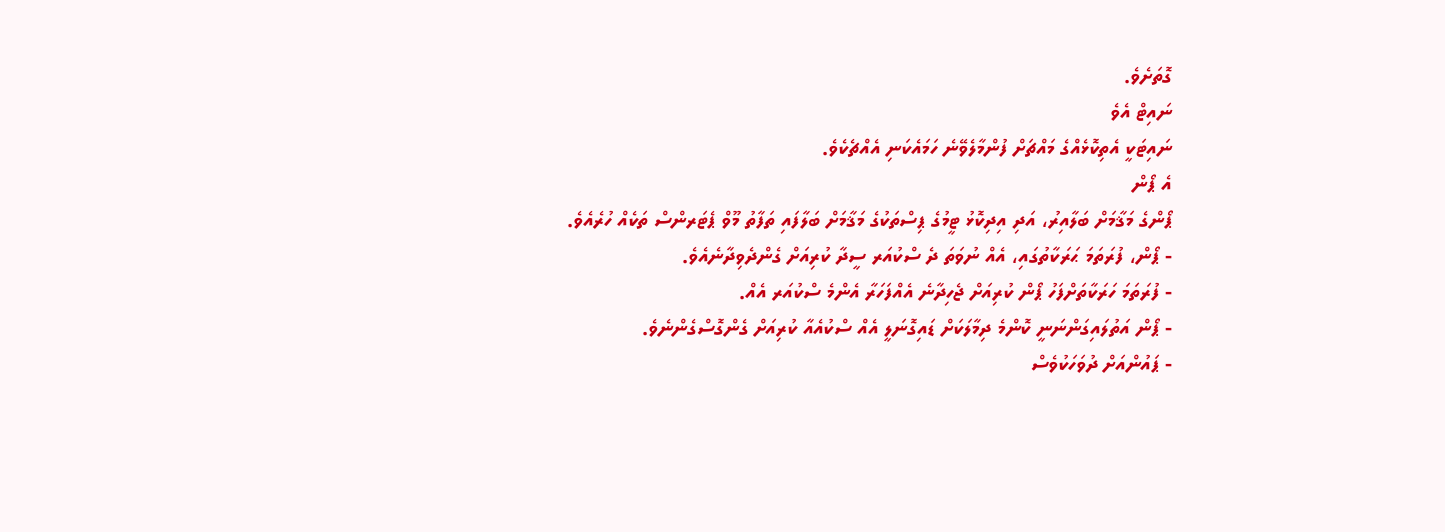ގޮތަށެވެ.
ނައިޓް އެވެ
ނައިޓަކީ އެތިކޮޅެއްގެ މައްޗަށް ފުންމާލެވޭނެ ހަމައެކަނި އެއްޗެކެވެ.
އެ ޕޯން
ޕޯންގެ މަޤާމަށް ބަލާއިރު، އަދި އިދިކޮޅު ޓީމުގެ ޕިސްތަކުގެ މަޤާމަށް ބަލާފައި ތަފާތު މޫވް ޕެޓަރންސް ތަކެއް ހުރެއެވެ.
- ޕޯން، ފުރަތަމަ ޙަރަކާތުގައި، އެއް ނުވަތަ ދެ ސްކުއަރ ސީދާ ކުރިއަށް ގެންދެވިދާނެއެވެ.
- ފުރަތަމަ ހަރަކާތަށްފަހު ޕޯން ކުރިއަށް ޖެހިދާނެ އެއްފަހަރާ އެންމެ ސްކުއަރ އެއް.
- ޕޯން އަތުލައިގަންނަނީ ކޮންމެ ދިމާލަކަށް ޑައިގޮނަލީ އެއް ސްކުއެއާ ކުރިއަށް ގެންގޮސްގެންނެވެ.
- ޕައުންއަށް ދުވަހަކުވެސް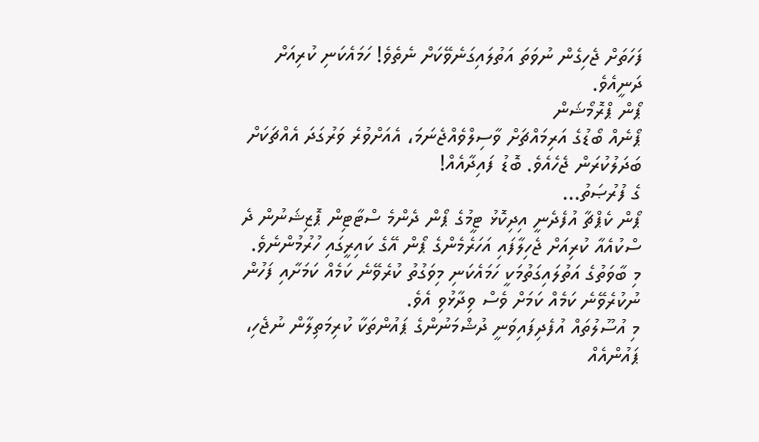ފަހަތަށް ޖެހިގެން ނުވަތަ އަތުލައިގަނެވޭކަށް ނެތެވެ! ހަމައެކަނި ކުރިއަށް ދަނީއެވެ.
ޕޯން ޕްރޮމޯޝަން
ޕޯނެއް ބޯޑުގެ އަރިމައްޗަށް ވާސިލްވެއްޖެނަމަ، އެއަށްވުރެ ވަރުގަދަ އެއްޗަކަށް ބަދަލުކުރަން ޖެހެއެވެ. ބޮޑު ފައިދާއެއް!
ގެ ފުރުޞަތު...
ޕޯން ކެޕްޗާ އުފެދެނީ އިދިކޮޅު ޓީމުގެ ޕޯން ދެންމެ ސްޓާޓިން ޕޮޒިޝަނުން ދެ ސްކުއެއާ ކުރިއަށް ޖެހިލާފައި އަހަރެމެންގެ ޕޯން އޭގެ ކައިރީގައި ހުރުމުންނެވެ. މި ބާވަތުގެ އަތުލައިގަތުމަކީ ހަމައެކަނި މިވަގުތު ކުރެވޭނެ ކަމެއް ކަމަށާއި ފަހުން ނުކުރެވޭނެ ކަމެއް ކަމަށް ވެސް ވިދާޅުވި އެވެ.
މި އުސޫލުތައް އުފެދިފައިވަނީ ދުޝްމަނުންގެ ޕައުންތަކާ ކުރިމަތިލާން ނުޖެހި، ޕައުންއެއް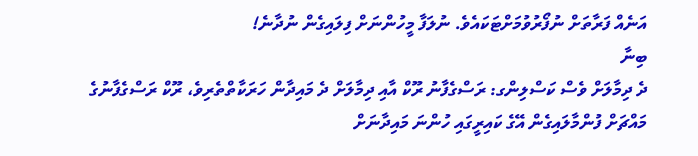އަނެއް ފަރާތަށް ނުފޯރުވުމަށްޓަކައެވެ. ނުލަފާ މީހުންނަށް ފިލައިގެން ނުދާނެ!
ބިނާ
ދެ ދިމާލަށް ވެސް ކަސްލިންގ: ރަސްގެފާނު ރޫކް އާއި ދިމާލަށް ދެ މައިދާން ހަރަކާތްތެރިވެ، ރޫކް ރަސްގެފާނުގެ މައްޗަށް ފުންމާލައިގެން އޭގެ ކައިރީގައި ހުންނަ މައިދާނަށް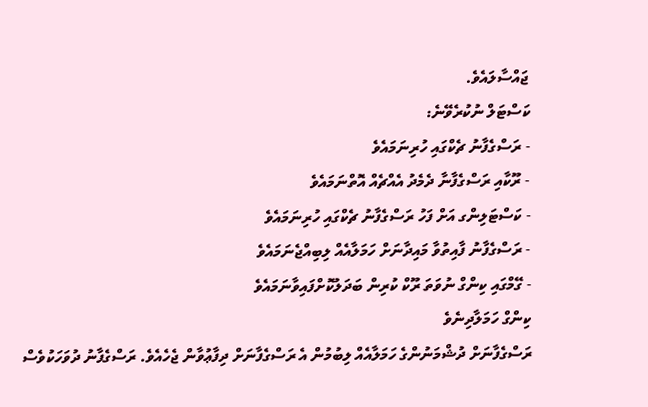ޖައްސާލައެވެ.
ކަސްޓަލް ނުކުރެވޭނެ:
- ރަސްގެފާނު ޗެކްގައި ހުރިނަމައެވެ
- ރޫކާއި ރަސްގެފާނާ ދެމެދު އެއްޗެއް އޮތްނަމައެވެ
- ކަސްޓަލިންގ އަށް ފަހު ރަސްގެފާނު ޗެކްގައި ހުރިނަމައެވެ
- ރަސްގެފާނު ފާއިތުވާ މައިދާނަށް ހަމަލާއެއް ލިބިއްޖެނަމައެވެ
- ގޭމްގައި ކިންގް ނުވަތަ ރޫކް ކުރިން ބަދަލުކޮށްފައިވާނަމައެވެ
ކިންގް ހަމަލާދިނެވެ
ރަސްގެފާނަށް ދުޝްމަނުންގެ ހަމަލާއެއް ލިބުމުން އެ ރަސްގެފާނަށް ދިފާޢުވާން ޖެހެއެވެ. ރަސްގެފާނު ދުވަހަކުވެސް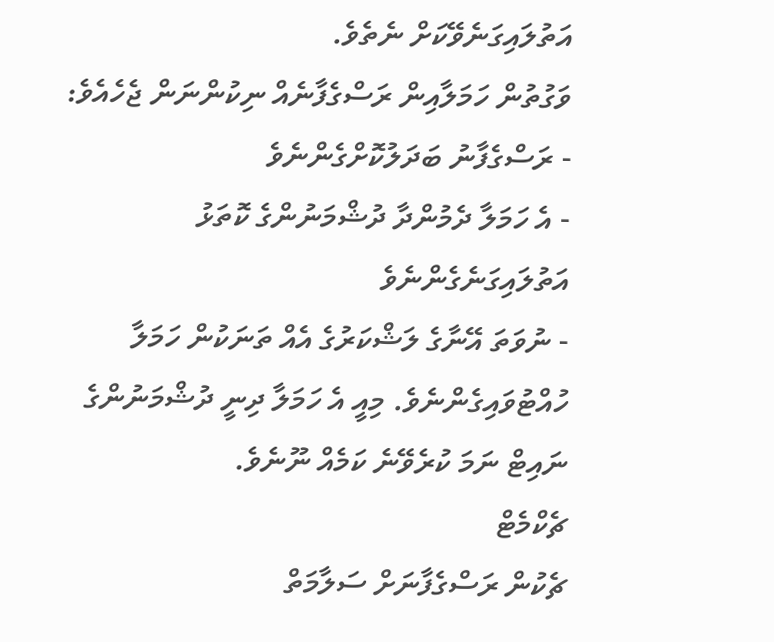އަތުލައިގަނެވޭކަށް ނެތެވެ.
ވަގުތުން ހަމަލާއިން ރަސްގެފާނެއް ނިކުންނަން ޖެހެއެވެ:
- ރަސްގެފާނު ބަދަލުކޮށްގެންނެވެ
- އެ ހަމަލާ ދެމުންދާ ދުޝްމަނުންގެ ކޮތަޅު އަތުލައިގަނެގެންނެވެ
- ނުވަތަ އޭނާގެ ލަޝްކަރުގެ އެއް ތަނަކުން ހަމަލާ ހުއްޓުވައިގެންނެވެ. މިއީ އެ ހަމަލާ ދިނީ ދުޝްމަނުންގެ ނައިޓް ނަމަ ކުރެވޭނެ ކަމެއް ނޫނެވެ.
ޗެކްމެޓް
ޗެކުން ރަސްގެފާނަށް ސަލާމަތް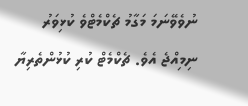ނުވެވޭނަމަ މަގާމު ޗެކްމެޓްވެ ކުޅިވަރު ނިމިއްޖެ އެވެ. ޗެކްމެޓް ކުރި ކުޅުންތެރިޔާ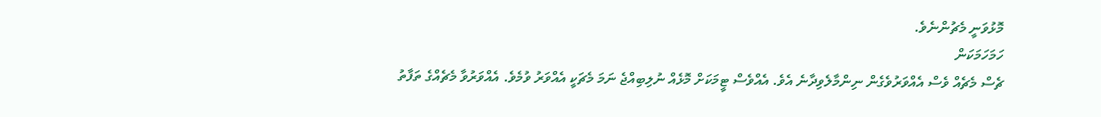މޮޅުވަނީ މެޗުންނެވެ.
ހަމަހަމަކަން
ޗެސް މެޗެއް ވެސް އެއްވަރުވެގެން ނިންމާލެވިދާނެ އެވެ. އެއްވެސް ޓީމަކަށް މޮޅެއް ނުލިބިއްޖެ ނަމަ މެޗަކީ އެއްވަރު ވުމެވެ. އެއްވަރުވާ މެޗެއްގެ ތަފާތު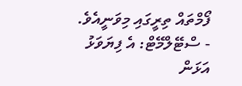ފޯމްތައް ތިރީގައި މިވަނީއެވެ.
- ސްޓޭލްމޭޓް: އެ ފިޔަވަޅު އަޅަން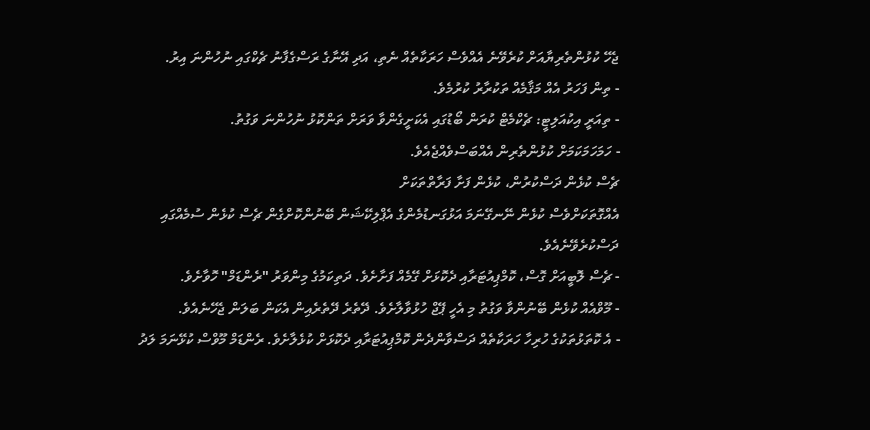ޖެހޭ ކުޅުންތެރިޔާއަށް ކުރެވޭނެ އެއްވެސް ހަރަކާތެއް ނެތި، އަދި އޭނާގެ ރަސްގެފާނު ޗެކްގައި ނުހުންނަ އިރު.
- ތިން ފަހަރު އެއް މަޤާމެއް ތަކުރާރު ކުރުމެވެ.
- ތިއަރީ އިކުއަލިޓީ: ޗެކްމެޓް ކުރަން ބޯޑުގައި އެކަށީގެންވާ ވަރަށް ތަންކޮޅު ނުހުންނަ ވަގުތު.
- ހަމަހަމަކަމަށް ކުޅުންތެރިން އެއްބަސްވެއްޖެއެވެ.
ޗެސް ކުޅެން ދަސްކުރުން، ކުޅެން ފަށާ ފަރާތްތަކަށް
އެއްގޮތަކަށްވެސް ކުޅެން ނޭނގޭނަމަ އަޅުގަނޑުމެންގެ އެޕްލިކޭޝަން ބޭނުންކޮށްގެން ޗެސް ކުޅެން ސުމެއްގައި ދަސްކުރެވޭނެއެވެ.
- ޗެސް ލޮބީއަށް ގޮސް، ކޮމްޕިއުޓަރާއި ދެކޮޅަށް ގޭމެއް ފަށާށެވެ. ދަތިކަމުގެ މިންވަރު "ރެންޑަމް" ހޮވާށެވެ.
- މޫވްއެއް ކުޅެން ބޭނުންވާ ވަގުތު މި އެހީ ޕޭޖް ހުޅުވާލާށެވެ. ދޭތެރެ ދޭތެރެއިން އެކަން ބަލަން ޖެހޭނެއެވެ.
- އެ ކޮތަޅުތަކުގެ ހުރިހާ ހަރަކާތެއް ދަސްވާންދެން ކޮމްޕިއުޓަރާއި ދެކޮޅަށް ކުޅެލާށެވެ. ރެންޑަމް މޫވްސް ކުޅޭނަމަ ލަދު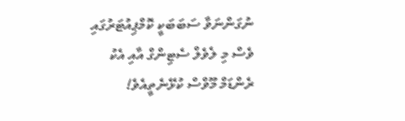ނުގަންނަވާ ސަބަބަކީ ކޮމްޕިއުޓަރުގައި ވެސް މި ލެވެލް ސެޓިންގް އާއި އެކު ރެންޑަމް މޫވްސް ކުޅޭނެތީއެވެ!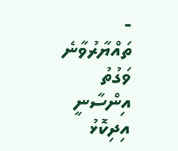- ތައްޔާރުވާނެ ވަގުތު އިންސާނީ އިދިކޮޅު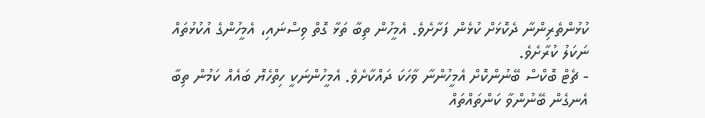ކުޅުންތެރިންނާ ދެކޮޅަށް ކުޅެން ފަށާށެވެ. އެމީހުން ތިބާ ތަޅާ ގޮތް ވިސްނައި، އެމީހުންގެ އުކުޅުތައް ނަކަލު ކުރާށެވެ.
- ޗެޓް ބޮކްސް ބޭނުންކޮށް އެމީހުންނާ ވާހަކަ ދައްކާށެވެ. އެމީހުންނަކީ ހިތްހެޔޮ ބައެއް ކަމުން ތިބާ އެނގެން ބޭނުންވާ ކަންތައްތައް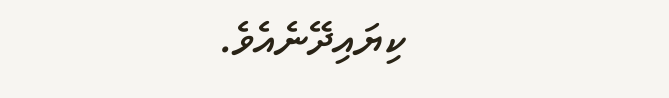ކިޔައިދޭނެއެވެ.